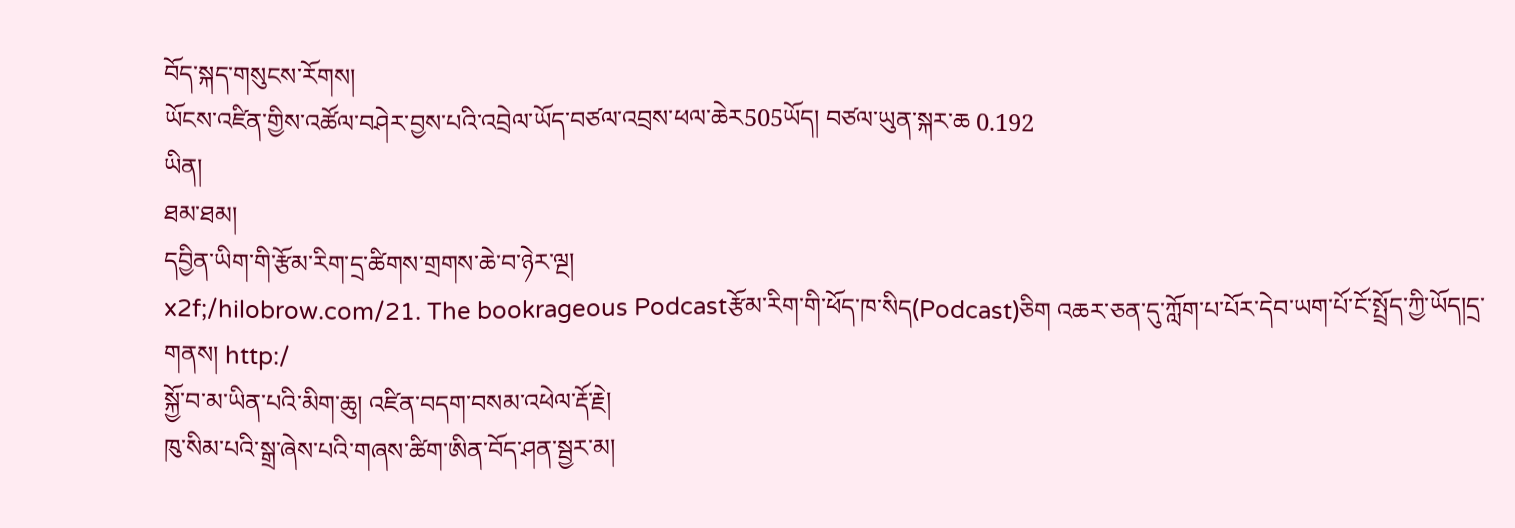བོད་སྐད་གསུངས་རོགས།
ཡོངས་འཛིན་གྱིས་འཚོལ་བཤེར་བྱས་པའི་འབྲེལ་ཡོད་བཙལ་འབྲས་ཕལ་ཆེར505ཡོད། བཙལ་ཡུན་སྐར་ཆ 0.192
ཡིན།
ཐམ་ཐམ།
དབྱིན་ཡིག་གི་རྩོམ་རིག་དྲ་ཚིགས་གྲགས་ཆེ་བ་ཉེར་ལྔ།
x2f;/hilobrow.com/21. The bookrageous Podcastརྩོམ་རིག་གི་ཕོད་ཁ་སིད(Podcast)ཅིག འཆར་ཅན་དུ་ཀློག་པ་པོར་དེབ་ཡག་པོ་ངོ་སྤྲོད་ཀྱི་ཡོད།དྲ་གནས། http:/
སྐྱོ་བ་མ་ཡིན་པའི་མིག་ཆུ། འཛིན་བདག་བསམ་འཕེལ་རྡོ་རྗེ།
ཁུ་སིམ་པའི་སྒྲ་ཞེས་པའི་གཞས་ཚིག་ཨིན་བོད་ཤན་སྦྱར་མ།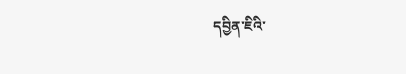དབྱིན་ཇིའི་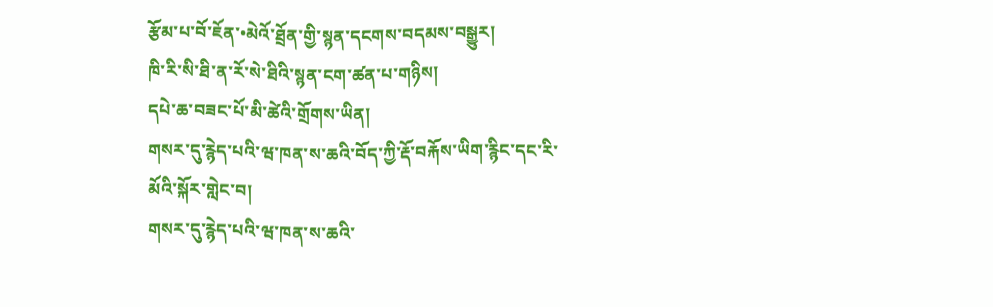རྩོམ་པ་བོ་ཇོན་•མེའོ་ཐྲོན་གྱི་སྙན་དངགས་བདམས་བསྒྱུར།
ཁི་རི་སི་ཐི་ན་རོ་སེ་ཐིའི་སྙན་ངག་ཚན་པ་གཉིས།
དཔེ་ཆ་བཟང་པོ་མི་ཚེའི་གྲོགས་ཡིན།
གསར་དུ་རྙེད་པའི་ཝ་ཁན་ས་ཆའི་བོད་ཀྱི་རྡོ་བརྐོས་ཡིག་རྙིང་དང་རི་མོའི་སྐོར་གླེང་བ།
གསར་དུ་རྙེད་པའི་ཝ་ཁན་ས་ཆའི་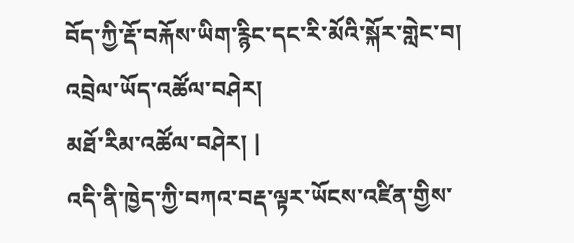བོད་ཀྱི་རྡོ་བརྐོས་ཡིག་རྙིང་དང་རི་མོའི་སྐོར་གླེང་བ།
འབྲེལ་ཡོད་འཚོལ་བཤེར།
མཐོ་རིམ་འཚོལ་བཤེར། |
འདི་ནི་ཁྱེད་ཀྱི་བཀའ་བརྡ་ལྟར་ཡོངས་འཛིན་གྱིས་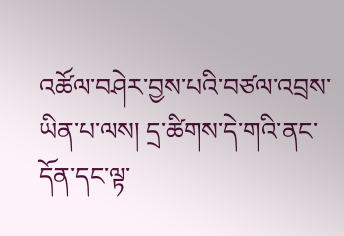འཚོལ་བཤེར་བྱས་པའི་བཙལ་འབྲས་ཡིན་པ་ལས། དྲ་ཚིགས་དེ་གའི་ནང་དོན་དང་ལྟ་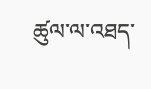ཚུལ་ལ་འཐད་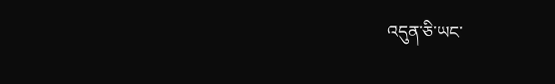འདུན་ཅི་ཡང་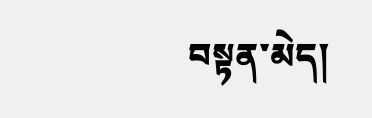བསྟན་མེད།